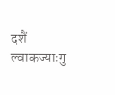दशैं ल्वाकज्याःगु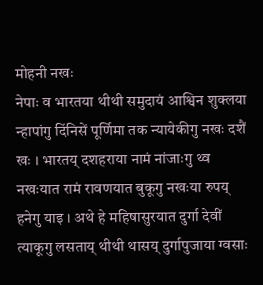मोहनी नखः
नेपाः व भारतया थीथी समुदायं आश्विन शुक्लया न्हापांगु दिंनिसें पूर्णिमा तक न्यायेकीगु नखः दशैं खः । भारतय् दशहराया नामं नांजाःगु थ्व नखःयात रामं रावणयात बुकूगु नखःया रुपय् हनेगु याइ । अथे हे महिषासुरयात दुर्गा देवीं त्याकूगु लसताय् थीथी थासय् दुर्गापुजाया ग्वसाः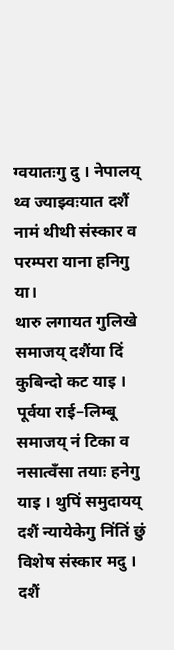ग्वयातःगु दु । नेपालय् थ्व ज्याझ्वःयात दशैं नामं थीथी संस्कार व परम्परा याना हनिगु या।
थारु लगायत गुलिखे समाजय् दशैंया दिं कुबिन्दो कट याइ । पूर्वया राई–लिम्बू समाजय् नं टिका व नसात्वँसा तयाः हनेगु याइ । थुपिं समुदायय् दशैं न्यायेकेगु निंतिं छुं विशेष संस्कार मदु । दशैं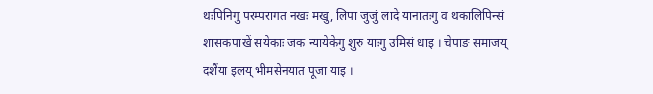थःपिनिगु परम्परागत नखः मखु, लिपा जुजुं लादे यानातःगु व थकालिपिन्सं शासकपाखें सयेकाः जक न्यायेकेगु शुरु याःगु उमिसं धाइ । चेपाङ समाजय् दशैंया इलय् भीमसेनयात पूजा याइ ।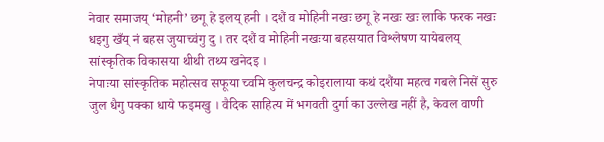नेवार समाजय् ‘मोहनी’ छगू हे इलय् हनी । दशैं व मोहिनी नखः छगू हे नखः खः लाकि फरक नखः धइगु खँय् नं बहस जुयाच्वंगु दु । तर दशैं व मोहिनी नखःया बहसयात विश्लेषण यायेबलय् सांस्कृतिक विकासया थीथी तथ्य खनेदइ ।
नेपाःया सांस्कृतिक महोत्सव सफूया च्वमि कुलचन्द्र कोइरालाया कथं दशैंया महत्व गबले निसें सुरु जुल धैगु पक्का धाये फइमखु । वैदिक साहित्य में भगवती दुर्गा का उल्लेख नहीं है, केवल वाणी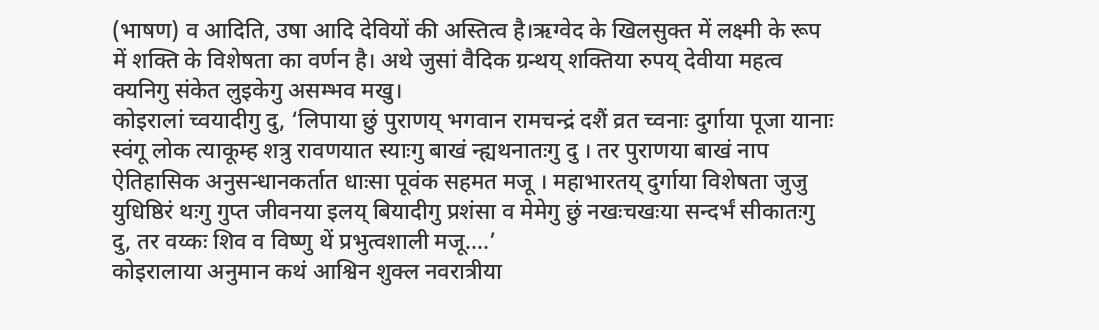(भाषण) व आदिति, उषा आदि देवियों की अस्तित्व है।ऋग्वेद के खिलसुक्त में लक्ष्मी के रूप में शक्ति के विशेषता का वर्णन है। अथे जुसां वैदिक ग्रन्थय् शक्तिया रुपय् देवीया महत्व क्यनिगु संकेत लुइकेगु असम्भव मखु।
कोइरालां च्वयादीगु दु, ‘लिपाया छुं पुराणय् भगवान रामचन्द्रं दशैं व्रत च्वनाः दुर्गाया पूजा यानाः स्वंगू लोक त्याकूम्ह शत्रु रावणयात स्याःगु बाखं न्ह्यथनातःगु दु । तर पुराणया बाखं नाप ऐतिहासिक अनुसन्धानकर्तात धाःसा पूवंक सहमत मजू । महाभारतय् दुर्गाया विशेषता जुजु युधिष्ठिरं थःगु गुप्त जीवनया इलय् बियादीगु प्रशंसा व मेमेगु छुं नखःचखःया सन्दर्भं सीकातःगु दु, तर वय्कः शिव व विष्णु थें प्रभुत्वशाली मजू….’
कोइरालाया अनुमान कथं आश्विन शुक्ल नवरात्रीया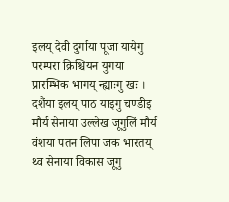इलय् देवी दुर्गाया पूजा यायेगु परम्परा क्रिश्चियन युगया प्रारम्भिक भागय् न्ह्याःगु खः । दशैंया इलय् पाठ याइगु चण्डीइ मौर्य सेनाया उल्लेख जूगुलिं मौर्य वंशया पतन लिपा जक भारतय् थ्व सेनाया विकास जूगु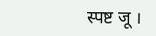स्पष्ट जू ।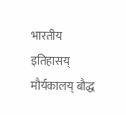भारतीय इतिहासय् मौर्यकालय् बौद्ध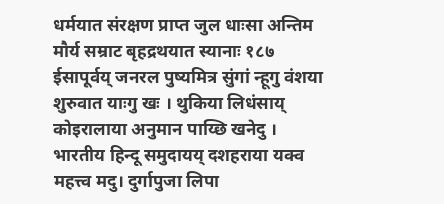धर्मयात संरक्षण प्राप्त जुल धाःसा अन्तिम मौर्य सम्राट बृहद्रथयात स्यानाः १८७ ईसापूर्वय् जनरल पुष्यमित्र सुंगां न्हूगु वंशया शुरुवात याःगु खः । थुकिया लिधंसाय् कोइरालाया अनुमान पाय्छि खनेदु ।
भारतीय हिन्दू समुदायय् दशहराया यक्व महत्त्व मदु। दुर्गापुजा लिपा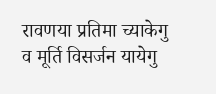रावणया प्रतिमा च्याकेगु व मूर्ति विसर्जन यायेगु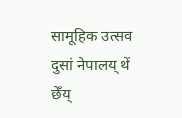सामूहिक उत्सव दुसां नेपालय् थें छेँय्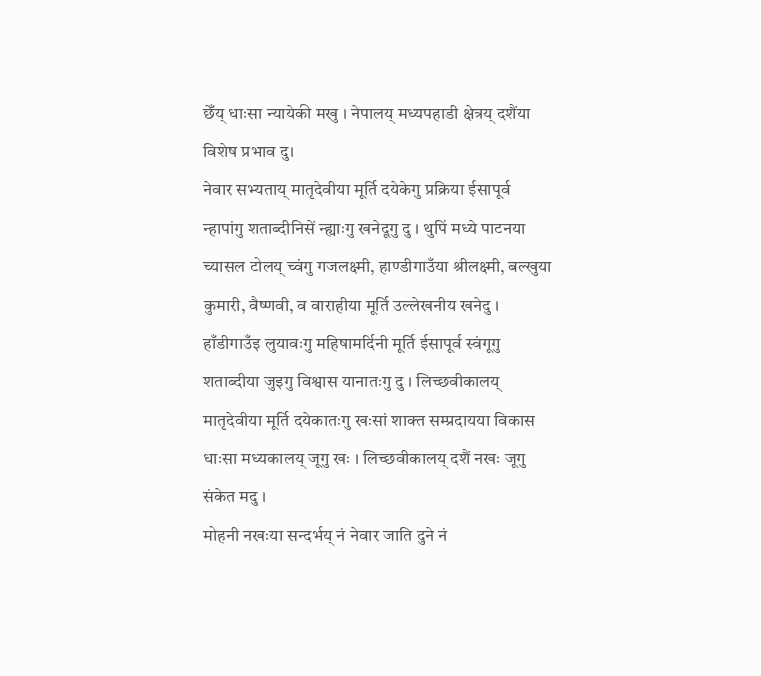छेँय् धाःसा न्यायेकी मखु । नेपालय् मध्यपहाडी क्षेत्रय् दशैंया विशेष प्रभाव दु।
नेवार सभ्यताय् मातृदेवीया मूर्ति दयेकेगु प्रक्रिया ईसापूर्व न्हापांगु शताब्दीनिसें न्ह्याःगु खनेदूगु दु । थुपिं मध्ये पाटनया च्यासल टोलय् च्वंगु गजलक्ष्मी, हाण्डीगाउँया श्रीलक्ष्मी, बल्खुया कुमारी, वैष्णवी, व वाराहीया मूर्ति उल्लेखनीय खनेदु । हाँडीगाउँइ लुयावःगु महिषामर्दिनी मूर्ति ईसापूर्व स्वंगूगु शताब्दीया जुइगु विश्वास यानातःगु दु । लिच्छवीकालय् मातृदेवीया मूर्ति दयेकातःगु खःसां शाक्त सम्प्रदायया विकास धाःसा मध्यकालय् जूगु खः । लिच्छवीकालय् दशैं नखः जूगु संकेत मदु ।
मोहनी नखःया सन्दर्भय् नं नेवार जाति दुने नं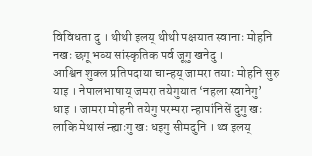विविधता दु । थीथी इलय् थीथी पक्षयात स्वानाः मोहनि नखः छगू भव्य सांस्कृतिक पर्व जूगु खनेदु ।
आश्विन शुक्ल प्रतिपदाया चान्हय् जामरा तयाः मोहनि सुरु याइ । नेपालभाषाय् जमरा तयेगुयात ‘नहला स्वानेगु’ धाइ । जामरा मोहनी तयेगु परम्परा न्हापांनिसें दुगु खः लाकि मेथासं न्ह्याःगु खः धइगु सीमदुनि । थ्व इलय्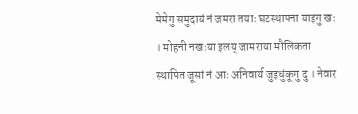मेमेगु समुदायं नं जमरा तयाः घटस्थापना याइगु खः । मोहनी नखःया इलय् जामराया मौलिकता स्थापित जूसां नं आः अनिवार्य जुइधुंकूगु दु । नेवार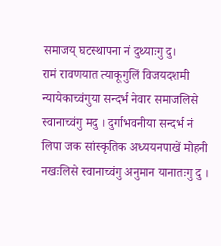समाजय् घटस्थापना नं दुथ्याःगु दु।
रामं रावणयात त्याकूगुलिं विजयदशमी न्यायेकाच्वंगुया सन्दर्भ नेवार समाजलिसे स्वानाच्वंगु मदु । दुर्गाभवनीया सन्दर्भ नं लिपा जक सांस्कृतिक अध्ययनपाखें मोहनी नखःलिसे स्वानाच्वंगु अनुमान यानातःगु दु ।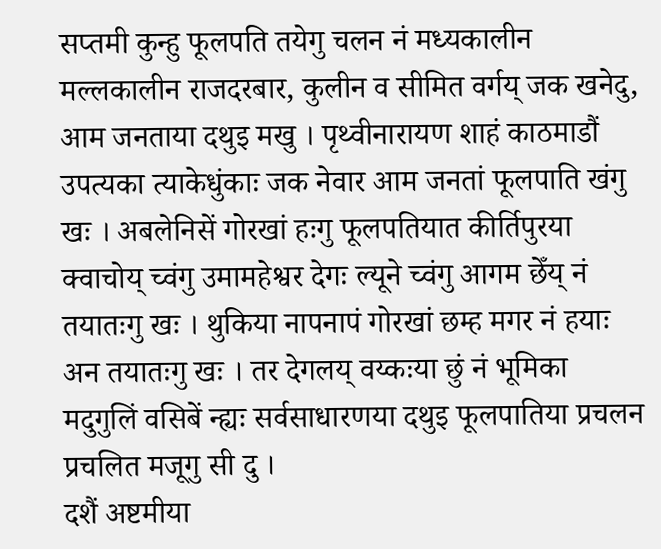सप्तमी कुन्हु फूलपति तयेगु चलन नं मध्यकालीन मल्लकालीन राजदरबार, कुलीन व सीमित वर्गय् जक खनेदु, आम जनताया दथुइ मखु । पृथ्वीनारायण शाहं काठमाडौं उपत्यका त्याकेधुंकाः जक नेवार आम जनतां फूलपाति खंगु खः । अबलेनिसें गोरखां हःगु फूलपतियात कीर्तिपुरया क्वाचोय् च्वंगु उमामहेश्वर देगः ल्यूने च्वंगु आगम छेँय् नं तयातःगु खः । थुकिया नापनापं गोरखां छम्ह मगर नं हयाः अन तयातःगु खः । तर देगलय् वय्कःया छुं नं भूमिका मदुगुलिं वसिबें न्ह्यः सर्वसाधारणया दथुइ फूलपातिया प्रचलन प्रचलित मजूगु सी दु ।
दशैं अष्टमीया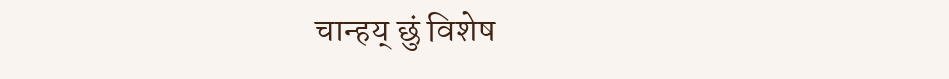चान्हय् छुं विशेष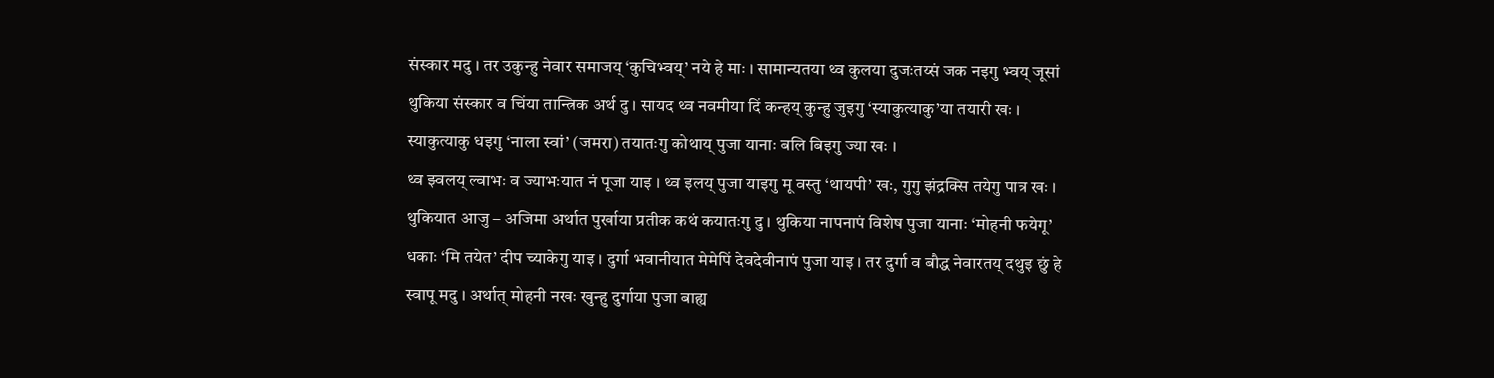संस्कार मदु । तर उकुन्हु नेवार समाजय् ‘कुचिभ्वय्’ नये हे माः । सामान्यतया थ्व कुलया दुजःतय्सं जक नइगु भ्वय् जूसां थुकिया संस्कार व चिंया तान्त्रिक अर्थ दु । सायद थ्व नवमीया दिं कन्हय् कुन्हु जुइगु ‘स्याकुत्याकु’या तयारी खः । स्याकुत्याकु धइगु ‘नाला स्वां’ (जमरा) तयातःगु कोथाय् पुजा यानाः बलि बिइगु ज्या खः ।
थ्व झ्वलय् ल्वाभः व ज्याभःयात नं पूजा याइ । थ्व इलय् पुजा याइगु मू वस्तु ‘थायपी’ खः, गुगु झंद्रक्सि तयेगु पात्र खः । थुकियात आजु – अजिमा अर्थात पुर्खाया प्रतीक कथं कयातःगु दु । थुकिया नापनापं विशेष पुजा यानाः ‘मोहनी फयेगू’ धकाः ‘मि तयेत’ दीप च्याकेगु याइ । दुर्गा भवानीयात मेमेपिं देवदेवीनापं पुजा याइ । तर दुर्गा व बौद्ध नेवारतय् दथुइ छुं हे स्वापू मदु । अर्थात् मोहनी नखः खुन्हु दुर्गाया पुजा बाह्य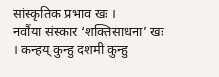सांस्कृतिक प्रभाव खः ।
नवौंया संस्कार ‘शक्तिसाधना’ खः । कन्हय् कुन्हु दशमी कुन्हु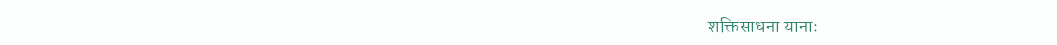शक्तिसाधना यानाः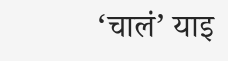‘चालं’ याइ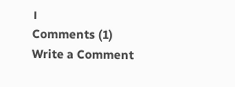।
Comments (1)
Write a Comment